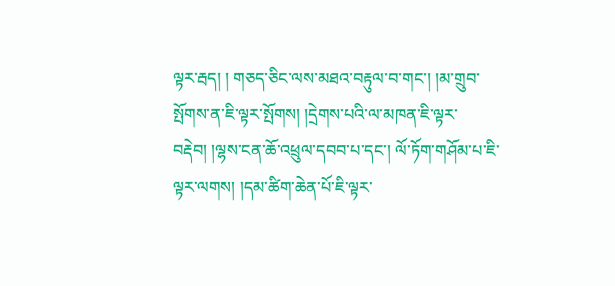ལྟར་རྦད། ། གཅད་ཅིང་ལས་མཐའ་བརྟུལ་བ་གང་། །མ་གྲུབ་སྤོགས་ན་ཇི་ལྟར་སྤོགས། །དྲེགས་པའི་ལ་མཁན་ཇི་ལྟར་བརྡེབ། །ལྷས་ངན་ཆོ་འཕྲུལ་དབབ་པ་དང་། ལོ་ཏོག་གཤོམ་པ་ཇི་ལྟར་ལགས། །དམ་ཚིག་ཆེན་པོ་ཇི་ལྟར་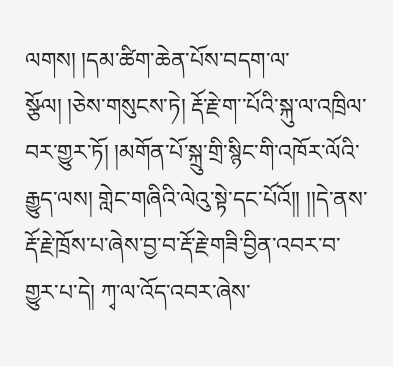ལགས། །དམ་ཚིག་ཆེན་པོས་བདག་ལ་སྩོལ། །ཅེས་གསུངས་ཏེ། རྡོ་རྗེ་ག་་པོའི་སྐུ་ལ་འཁྲིལ་བར་གྱུར་ཏོ། །མགོན་པོ་སྐྲུ་གྲི་སྙིང་གི་འཁོར་ལོའི་རྒྱུད་ལས། གླེང་གཞིའི་ལེའུ་སྟེ་དང་པོའོ།། །།དེ་ནས་རྡོ་རྗེ་ཁྲོས་པ་ཞེས་བྱ་བ་རྡོ་རྗེ་གཟི་བྱིན་འབར་བ་གྱུར་པ་དེ། ཀྭ་ལ་འོད་འབར་ཞེས་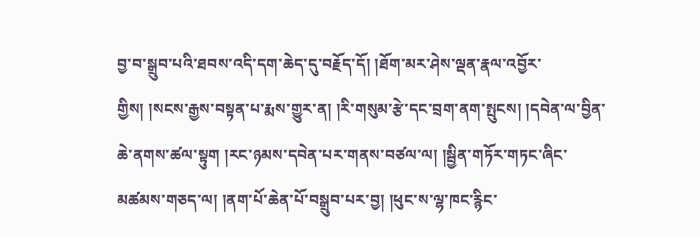བྱ་བ་སྒྲུབ་པའི་ཐབས་འདི་དག་ཆེད་དུ་བརྗོད་དོ། །ཐོག་མར་ཤེས་ལྡན་རྣལ་འབྱོར་གྱིས། །སངས་རྒྱས་བསྟན་པ་རྨས་གྱུར་ན། །རི་གསུམ་རྩེ་དང་བྲག་ནག་སྤུངས། །དབེན་ལ་བྱིན་ཆེ་ནགས་ཚལ་སྟུག །རང་ཉམས་དབེན་པར་གནས་བཙལ་ལ། །སྦྱིན་གཏོར་གཏང་ཞིང་མཚམས་གཅད་ལ། །ནག་པོ་ཆེན་པོ་བསྒྲུབ་པར་བྱ། །ཕུང་ས་ལྷ་ཁང་རྙིང་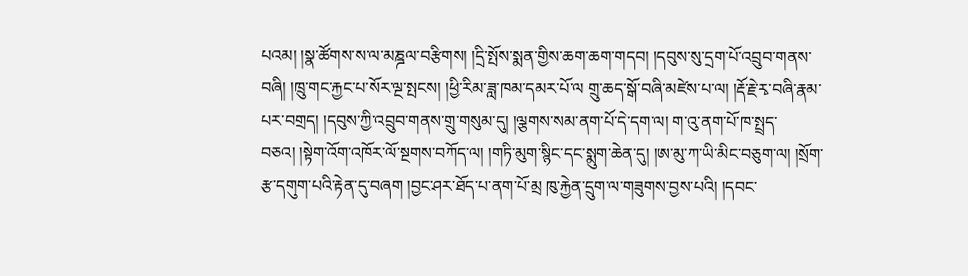པའམ། །སྣ་ཚོགས་ས་ལ་མཎྜལ་བརྩིགས། །དྲི་སྤོས་སྨན་གྱིས་ཆག་ཆག་གདབ། །དབུས་སུ་དྲག་པོ་འབྲུབ་གནས་བཞི། །ཁྲུ་གང་རྐྱང་པ་སོར་ལྔ་སྤངས། །ཕྱི་རིམ་ཟླ་ཁམ་དམར་པོ་ལ གྲུ་ཆད་སྒོ་བཞི་མཛེས་པ་ལ། །རྡོ་རྗེ་རྭ་བཞི་རྣམ་པར་བགྲད། །དབུས་ཀྱི་འབྲུབ་གནས་གྲུ་གསུམ་དུ། །ལྕགས་སམ་ནག་པོ་དེ་དག་ལ། ག་འུ་ནག་པོ་ཁ་སྤྲད་བཅའ། །སྟེག་འོག་འཁོར་ལོ་སྔགས་བཀོད་ལ། །གཏི་མུག་སྙིང་དང་སྨུག་ཆེན་དུ། །ཨ་མུ་ཀ་ཡི་མིང་བཅུག་ལ། །སྲོག་རྩ་དགུག་པའི་རྟེན་དུ་བཞག །བྱང་ཤར་ཐོད་པ་ནག་པོ་མྲ ཁུ་རྐྱེན་དྲུག་ལ་གཟུགས་བྱས་པའི། །དབང་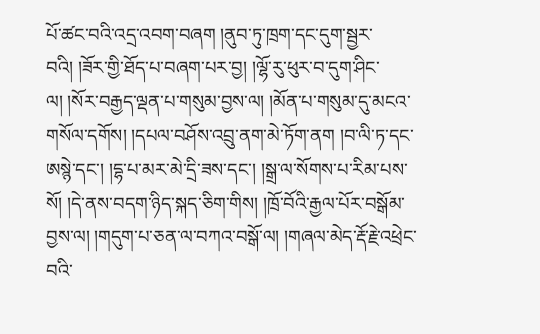པོ་ཚང་བའི་འདྲ་འབག་བཞག །ནུབ་ཏུ་ཁྲག་དང་དུག་སྦྱར་བའི། །ཟོར་གྱི་ཐོད་པ་བཞག་པར་བྱ། །ལྷོ་རུ་ཕུར་བ་དུག་ཤིང་ལ། །སོར་བརྒྱད་ལྡན་པ་གསུམ་བྱས་ལ། །མོན་པ་གསུམ་དུ་མངའ་གསོལ་དགོས། །དཔལ་བཤོས་འབྲུ་ནག་མེ་ཏོག་ནག །བ་ལི་ཏ་དང་ཨསྙེ་དང་། །དྷ་པ་མར་མེ་དྲི་ཟས་དང་། །སྒྲ་ལ་སོགས་པ་རིམ་པས་སོ། །དེ་ནས་བདག་ཉིད་སྐད་ཅིག་གིས། །ཁྲོ་བོའི་རྒྱལ་པོར་བསྒོམ་བྱས་ལ། །གདུག་པ་ཅན་ལ་བཀའ་བསྒོ་ལ། །གཞལ་མེད་རྡོ་རྗེ་འཕྲེང་བའི་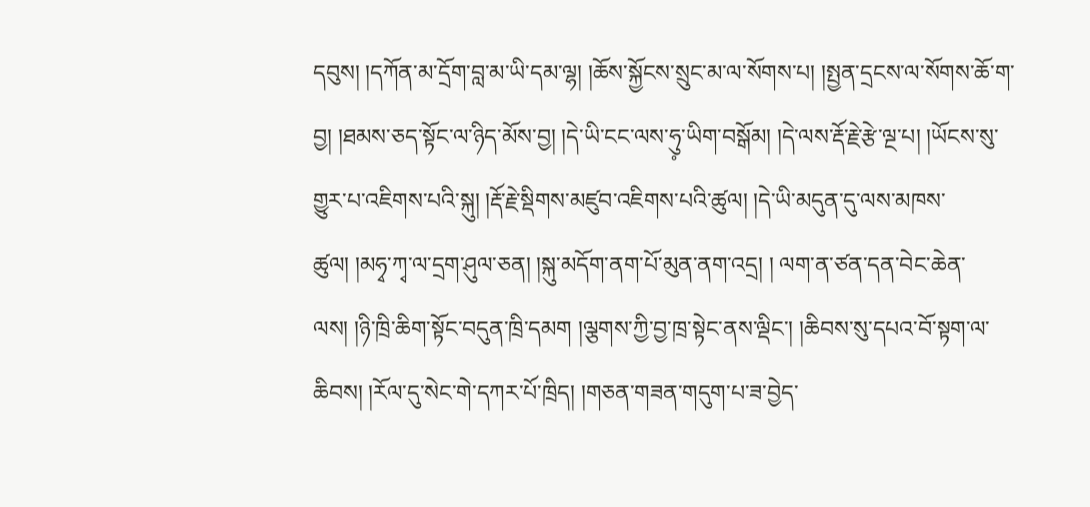དབུས། །དཀོན་མ་དྲོག་བླ་མ་ཡི་དམ་ལྷ། །ཆོས་སྐྱོངས་སྲུང་མ་ལ་སོགས་པ། །སྤྱན་དྲངས་ལ་སོགས་ཆོ་ག་བྱ། །ཐམས་ཅད་སྟོང་ལ་ཉིད་མོས་བྱ། །དེ་ཡི་ངང་ལས་ཧུ༷་ཡིག་བསྒོམ། །དེ་ལས་རྡོ་རྗེ་རྩེ་ལྔ་པ། །ཡོངས་སུ་གྱུར་པ་འཇིགས་པའི་སྐུ། །རྡོ་རྗེ་སྡིགས་མཛུབ་འཇིགས་པའི་ཚུལ། །དེ་ཡི་མདུན་དུ་ལས་མཁས་ཚུལ། །མཧྭ་ཀྭ་ལ་དྲག་ཤུལ་ཅན། །སྐུ་མདོག་ནག་པོ་མུན་ནག་འདྲ། ། ལག་ན་ཙན་དན་བེང་ཆེན་ལས། །ཉི་ཁྲི་ཆིག་སྟོང་བདུན་ཁྲི་དམག །ལྕགས་ཀྱི་བྱ་ཁྲ་སྟེང་ནས་ལྡིང་། །ཆིབས་སུ་དཔའ་བོ་སྟག་ལ་ཆིབས། །རོལ་དུ་སེང་གེ་དཀར་པོ་ཁྲིད། །གཅན་གཟན་གདུག་པ་ཟ་བྱེད་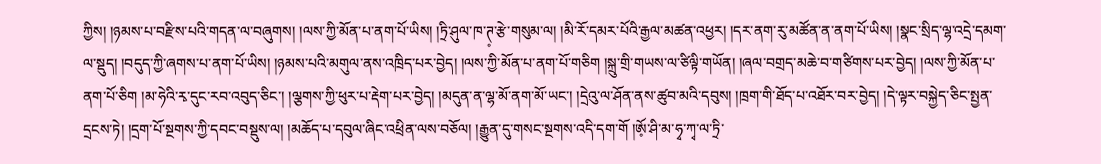ཀྱིས། །ཉམས་པ་བརྫིས་པའི་གདན་ལ་བཞུགས། །ལས་ཀྱི་མོན་པ་ནག་པོ་ཡིས། །ཏྲི་ཤུལ་ཁ་ཊ༷་རྩེ་གསུམ་ལ། །མི་རོ་དམར་པོའི་རྒྱལ་མཚན་འཕྱར། །དར་ནག་རུ་མཚོན་ན་ནག་པོ་ཡིས། །སྣང་སྲིད་ལྷ་འདྲེ་དམག་ལ་སྡུད། །བདུད་ཀྱི་ཞགས་པ་ནག་པོ་ཡིས། །ཉམས་པའི་མགུལ་ནས་འཁྲིད་པར་བྱེད། །ལས་ཀྱི་མོན་པ་ནག་པོ་གཅིག །སྐྲུ་གྲི་གཡས་ལ་ཙིལྟི་གཡོན། །ཞལ་བགྲད་མཆེ་བ་གཙིགས་པར་བྱེད། །ལས་ཀྱི་མོན་པ་ནག་པོ་ཅིག །མ་ཧེའི་རྭ་དུང་རབ་འབུད་ཅིང་། །ལྕགས་ཀྱི་ཕུར་པ་རྡེག་པར་བྱེད། །མདུན་ན་ལྷ་མོ་ནག་མོ་ཡང་། །དྲེའུ་ལ་ཤོན་ནས་ཚུབ་མའི་དབུས། །ཁྲག་གི་ཐོད་པ་འཐོར་བར་བྱེད། །དེ་ལྟར་བསྐྱེད་ཅིང་སྤྱན་དྲངས་ཏེ། །དྲག་པོ་སྔགས་ཀྱི་དབང་བསྡུས་ལ། །མཆོད་པ་དབུལ་ཞིང་འཕྲིན་ལས་བཅོལ། །རྒྱུན་དུ་གསང་སྔགས་འདི་དག་གོ །ཨོ༷་ཤི་མ་ཧྭ་ཀྭ་ལ་ཏྲི་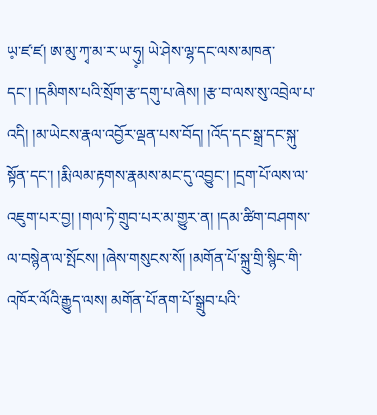ཡ༷་ཛ་ཛ། ཨ་མུ་ཀྭ་མ་ར་ཡ་ཧུ༷། ཡེ་ཤེས་ལྷ་དང་ལས་མཁན་དང་། །དམིགས་པའི་སྲོག་རྩ་དགུ་པ་ཞེས། །རྩ་བ་ལས་སུ་འབྲེལ་པ་འདི། །མ་ཡེངས་རྣལ་འབྱོར་ལྡན་པས་བོད། །འོད་དང་སྒྲ་དང་སྐུ་སྟོན་དང་། །རྨི་ལམ་རྟགས་རྣམས་མང་དུ་འབྱུང་། །དྲག་པོ་ལས་ལ་འཇུག་པར་བྱ། །གལ་ཏེ་གྲུབ་པར་མ་གྱུར་ན། །དམ་ཚིག་བཤགས་ལ་བསྙེན་ལ་སྤོངས། །ཞེས་གསུངས་སོ། །མགོན་པོ་སྐྲུ་གྲི་སྙིང་གི་འཁོར་ལོའི་རྒྱུད་ལས། མགོན་པོ་ནག་པོ་སྒྲུབ་པའི་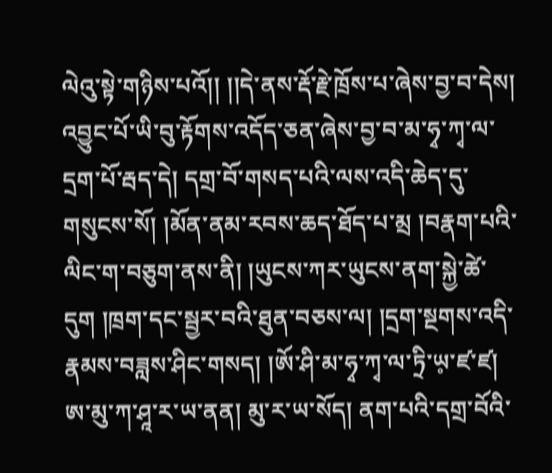ལེའུ་སྟེ་གཉིས་པའོ།། །།དེ་ནས་རྡོ་རྗེ་ཁྲོས་པ་ཞེས་བྱ་བ་དེས། འབྱུང་པོ་ཡི་བུ་རྟོགས་འདོད་ཅན་ཞེས་བྱ་བ་མ་ཧྭ་ཀྭ་ལ་དྲག་པོ་རྦད་དེ། དགྲ་བོ་གསད་པའི་ལས་འདི་ཆེད་དུ་གསུངས་སོ། །མོན་ནམ་རབས་ཆད་ཐོད་པ་མྲ །བརྣག་པའི་ལིང་ག་བཅུག་ནས་ནི། །ཡུངས་ཀར་ཡུངས་ནག་སྐྱེ་ཚེ་དུག །ཁྲག་དང་སྦྱར་བའི་ཐུན་བཅས་ལ། །དྲག་སྔགས་འདི་རྣམས་བཟླས་ཤིང་གསད། །ཨོ་ཤི་མ་ཧྭ་ཀྭ་ལ་ཏྲི་ཡ༷་ཛ་ཛ། ཨ་མུ་ཀ་ཤཱ་ར་ཡ་ནན། མུ་ར་ཡ་སོད། ནག་པའི་དགྲ་བོའི་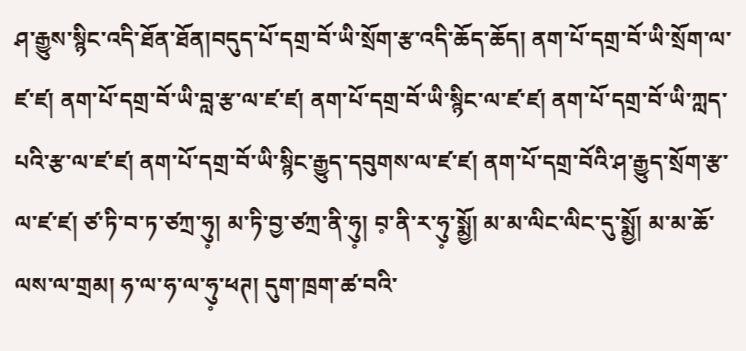ཤ་རྒྱུས་སྙིང་འདི་ཐོན་ཐོན།བདུད་པོ་དགྲ་བོ་ཡི་སྲོག་རྩ་འདི་ཆོད་ཆོད། ནག་པོ་དགྲ་བོ་ཡི་སྲོག་ལ་ཛ་ཛ། ནག་པོ་དགྲ་བོ་ཡི་བླ་རྩ་ལ་ཛ་ཛ། ནག་པོ་དགྲ་བོ་ཡི་སྙིང་ལ་ཛ་ཛ། ནག་པོ་དགྲ་བོ་ཡི་ཀླད་པའི་རྩ་ལ་ཛ་ཛ། ནག་པོ་དགྲ་བོ་ཡི་སྙིང་རྒྱུད་དབུགས་ལ་ཛ་ཛ། ནག་པོ་དགྲ་བོའི་ཤ་རྒྱུད་སྲོག་རྩ་ལ་ཛ་ཛ། ཙ་ཏི་བ་ཏ་ཙཀྲ་ཧུ༷། མ་ཏི་བྱ་ཙཀྲ་ནི་ཧུ༷། བ༷་ནི་ར་ཧུ༷་སྨྱོ། མ་མ་ལིང་ལིང་དུ་སྨྱོ། མ་མ་ཆོ་ལས་ལ་གྲམ། ཧ་ལ་ཧ་ལ་ཧུ༷་ཕཊ། དུག་ཁྲག་ཚ་བའི་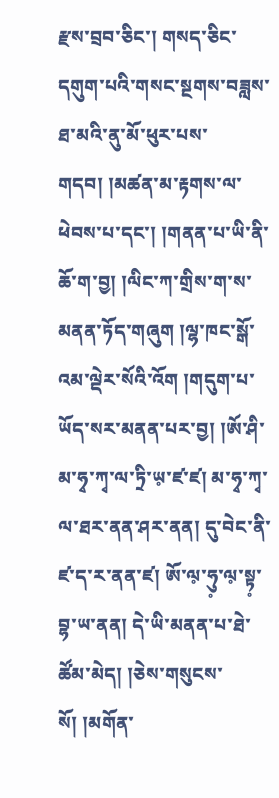རྫས་བྲབ་ཅིང་། གསད་ཅིང་དགུག་པའི་གསང་སྔགས་བཟླས་ཐ་མའི་ནུ་མོ་ཕུར་པས་གདབ། །མཚན་མ་རྟགས་ལ་ཕེབས་པ་དང་། །གནན་པ་ཡི་ནི་ཆོ་ག་བྱ། །ལིང་ཀ་གྲིས་ག་ས་མནན་ཏོད་གཞུག །ལྷ་ཁང་སྒོ་འམ་ལྡེར་སོའི་འོག །གདུག་པ་ཡོད་སར་མནན་པར་བྱ། །ཨོ་ཤི་མ་ཧྭ་ཀྭ་ལ་ཏྲི་ཡ༷་ཛ་ཛ། མ་ཧྭ་ཀྭ་ལ་ཐར་ནན་ཤར་ནན། དུ་བེང་ནི་ཛ་ད་ར་ནན་ཛ། ཨོ་ལ༷་ཧུ༷་ལ༷་སྟ༷་བྷ་ཡ་ནན། དེ་ཡི་མནན་པ་ཐེ་ཚོམ་མེད། །ཅེས་གསུངས་སོ། །མགོན་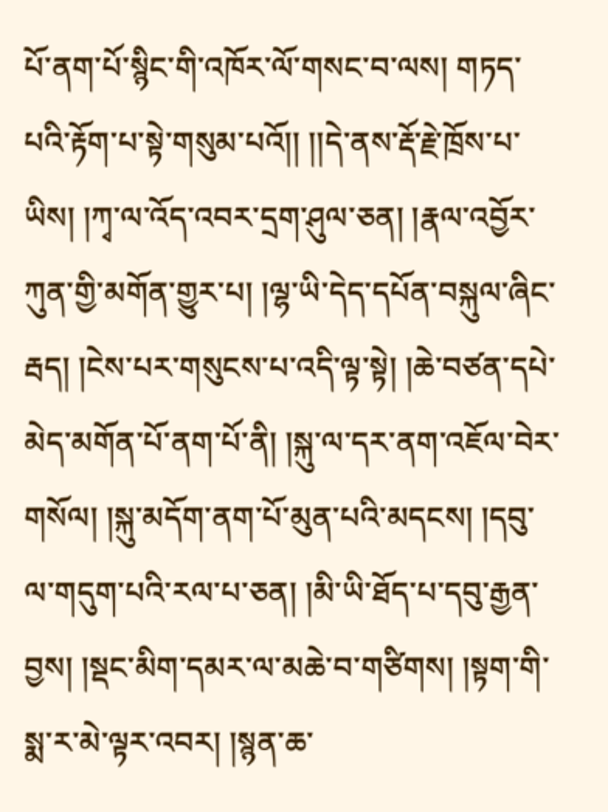པོ་ནག་པོ་སྙིང་གི་འཁོར་ལོ་གསང་བ་ལས། གཏད་པའི་རྟོག་པ་སྟེ་གསུམ་པའོ།། །།དེ་ནས་རྡོ་རྗེ་ཁྲོས་པ་ཡིས། །ཀྭ་ལ་འོད་འབར་དྲག་ཤུལ་ཅན། །རྣལ་འབྱོར་ཀུན་གྱི་མགོན་གྱུར་པ། །ལྷ་ཡི་དེད་དཔོན་བསྐུལ་ཞིང་རྦད། །ངེས་པར་གསུངས་པ་འདི་ལྟ་སྟེ། །ཆེ་བཙན་དཔེ་མེད་མགོན་པོ་ནག་པོ་ནི། །སྐུ་ལ་དར་ནག་འཇོལ་བེར་གསོལ། །སྐུ་མདོག་ནག་པོ་མུན་པའི་མདངས། །དབུ་ལ་གདུག་པའི་རལ་པ་ཅན། །མི་ཡི་ཐོད་པ་དབུ་རྒྱན་བྱས། །སྡང་མིག་དམར་ལ་མཆེ་བ་གཙིགས། །སྟག་གི་སྨ་ར་མེ་ལྟར་འབར། །སྙན་ཆ་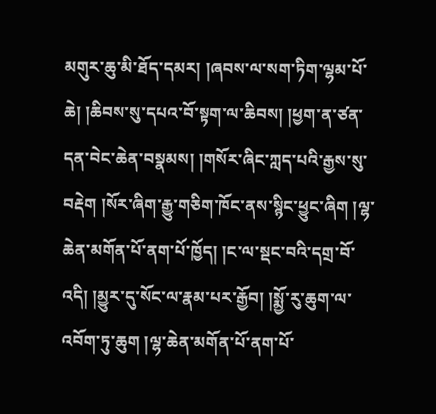མགུར་ཆུ་མི་ཐོད་དམར། །ཞབས་ལ་སག་ཏིག་ལྷམ་པོ་ཆེ། །ཆིབས་སུ་དཔའ་བོ་སྟག་ལ་ཆིབས། །ཕྱག་ན་ཙན་དན་བེང་ཆེན་བསྣམས། །གསོར་ཞིང་ཀླད་པའི་རྒྱས་སུ་བརྡེག །སོར་ཞིག་རྒྱུ་གཅིག་ཁོང་ནས་སྙིང་ཕྱུང་ཞིག །ལྷ་ཆེན་མགོན་པོ་ནག་པོ་ཁྱོད། །ང་ལ་སྡང་བའི་དགྲ་བོ་འདི། །མྱུར་དུ་སོང་ལ་རྣམ་པར་རྒྱོབ། །སྨྱོ་རུ་ཆུག་ལ་འབོག་ཏུ་ཆུག །ལྷ་ཆེན་མགོན་པོ་ནག་པོ་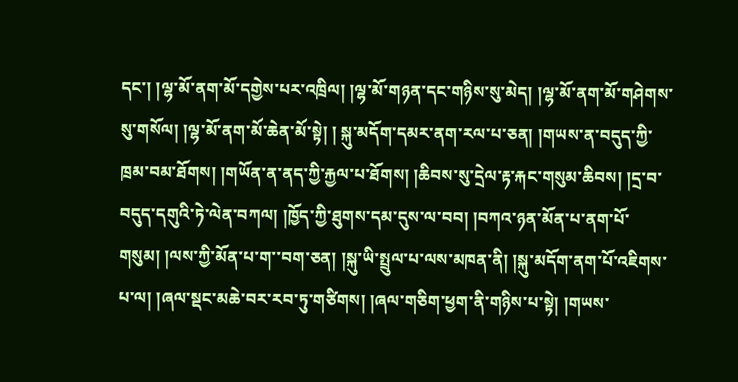དང་། །ལྷ་མོ་ནག་མོ་དགྱེས་པར་འཁྲིལ། །ལྷ་མོ་གཉན་དང་གཉིས་སུ་མེད། །ལྷ་མོ་ནག་མོ་གཤེགས་སུ་གསོལ། །ལྷ་མོ་ནག་མོ་ཆེན་མོ་སྟེ། ། སྐུ་མདོག་དམར་ནག་རལ་པ་ཅན། །གཡས་ན་བདུད་ཀྱི་ཁྲམ་བམ་ཐོགས། །གཡོན་ན་ནད་ཀྱི་རྐྱལ་པ་ཐོགས། །ཆིབས་སུ་དྲེལ་རྟ་རྐང་གསུམ་ཆིབས། །དྲ་བ་བདུད་དགུའི་ཏེ་ལེན་བཀལ། །ཁྱོད་ཀྱི་ཐུགས་དམ་དུས་ལ་བབ། །བཀའ་ཉན་མོན་པ་ནག་པོ་གསུམ། །ལས་ཀྱི་མོན་པ་ག་་བག་ཅན། །སྐུ་ཡི་སྤྲུལ་པ་ལས་མཁན་ནི། །སྐུ་མདོག་ནག་པོ་འཇིགས་པ་ལ། །ཞལ་སྡང་མཆེ་བར་རབ་ཏུ་གཙིགས། །ཞལ་གཅིག་ཕྱག་ནི་གཉིས་པ་སྟེ། །གཡས་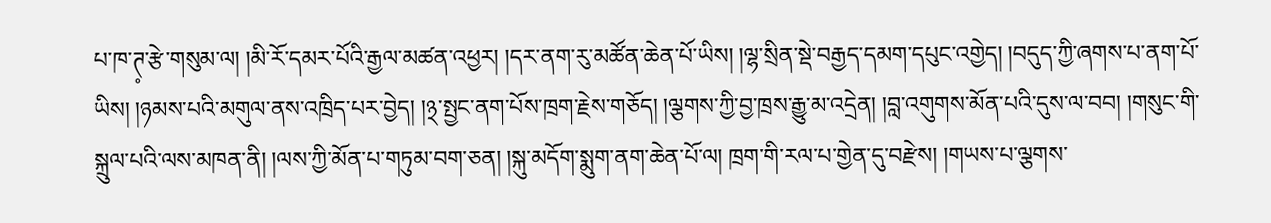པ་ཁ་ཊ༷་རྩེ་གསུམ་ལ། །མི་རོ་དམར་པོའི་རྒྱལ་མཚན་འཕྱར། །དར་ནག་རུ་མཚོན་ཆེན་པོ་ཡིས། །ལྷ་སྲིན་སྡེ་བརྒྱད་དམག་དཔུང་འགྱེད། །བདུད་ཀྱི་ཞགས་པ་ནག་པོ་ཡིས། །ཉམས་པའི་མགུལ་ནས་འཁྲིད་པར་བྱེད། །྅་སྤྱང་ནག་པོས་ཁྲག་རྗེས་གཅོད། །ལྕགས་ཀྱི་བྱ་ཁྲས་རྒྱུ་མ་འདྲེན། །བླ་འགུགས་མོན་པའི་དུས་ལ་བབ། །གསུང་གི་སྐྲུལ་པའི་ལས་མཁན་ནི། །ལས་ཀྱི་མོན་པ་གཏུམ་བག་ཅན། །སྐུ་མདོག་སྨུག་ནག་ཆེན་པོ་ལ། ཁྲག་གི་རལ་པ་གྱེན་དུ་བརྫེས། །གཡས་པ་ལྕགས་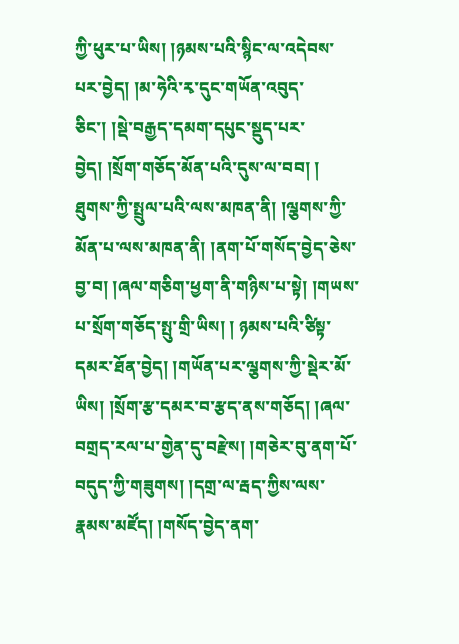ཀྱི་ཕུར་པ་ཡིས། །ཉམས་པའི་སྙིང་ལ་འདེབས་པར་བྱེད། །མ་ཧེའི་རྭ་དུང་གཡོན་འབུད་ཅིང་། །སྡེ་བརྒྱད་དམག་དཔུང་སྡུད་པར་བྱེད། །སྲོག་གཅོད་མོན་པའི་དུས་ལ་བབ། ། ཐུགས་ཀྱི་སྤྲུལ་པའི་ལས་མཁན་ནི། །ལྕགས་ཀྱི་མོན་པ་ལས་མཁན་ནི། །ནག་པོ་གསོད་བྱེད་ཅེས་བྱ་བ། །ཞལ་གཅིག་ཕྱག་ནི་གཉིས་པ་སྟེ། །གཡས་པ་སྲོག་གཅོད་སྤུ་གྲི་ཡིས། ། ཉམས་པའི་ཙིསྟ་དམར་ཐོན་བྱེད། །གཡོན་པར་ལྕགས་ཀྱི་སྡེར་མོ་ཡིས། །སྲོག་རྩ་དམར་བ་རྩད་ནས་གཅོད། །ཞལ་བགྲད་རལ་པ་གྱེན་དུ་བརྫེས། །གཅེར་བུ་ནག་པོ་བདུད་ཀྱི་གཟུགས། །དགྲ་ལ་རྦད་ཀྱིས་ལས་རྣམས་མཛོད། །གསོད་བྱེད་ནག་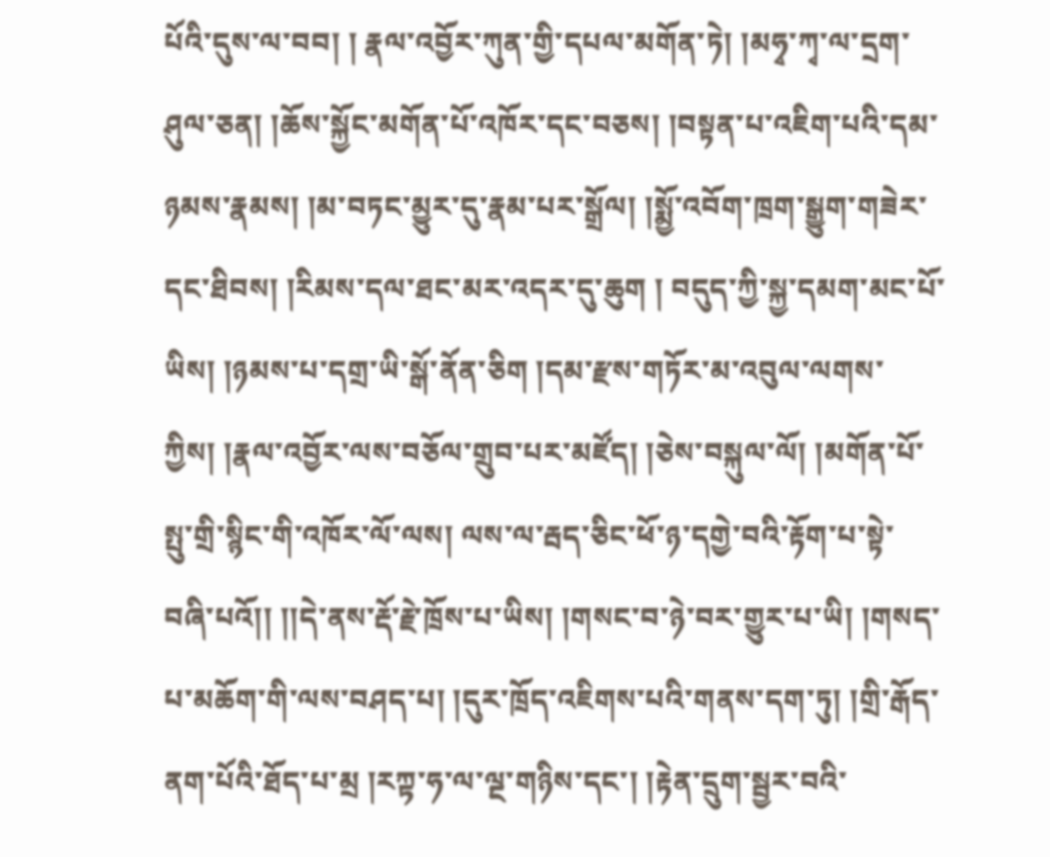པོའི་དུས་ལ་བབ། ། རྣལ་འབྱོར་ཀུན་གྱི་དཔལ་མགོན་ཏེ། །མཧྭ་ཀྭ་ལ་དྲག་ཤུལ་ཅན། །ཆོས་སྐྱོང་མགོན་པོ་འཁོར་དང་བཅས། །བསྟན་པ་འཇིག་པའི་དམ་ཉམས་རྣམས། །མ་བཏང་མྱུར་དུ་རྣམ་པར་སྒྲོལ། །སྨྱོ་འབོག་ཁྲག་སྒྱུག་གཟེར་དང་ཐིབས། །རིམས་དལ་ཐང་མར་འདར་དུ་ཆུག ། བདུད་ཀྱི་སྐྱ་དམག་མང་པོ་ཡིས། །ཉམས་པ་དགྲ་ཡི་སྒོ་ནོན་ཅིག །དམ་རྫས་གཏོར་མ་འབུལ་ལགས་ཀྱིས། །རྣལ་འབྱོར་ལས་བཅོལ་གྲུབ་པར་མཛོད། །ཅེས་བསྐུལ་ལོ། །མགོན་པོ་སྤུ་གྲི་སྙིང་གི་འཁོར་ལོ་ལས། ལས་ལ་རྦད་ཅིང་ཕོ་ཉ་དགྱེ་བའི་རྟོག་པ་སྟེ་བཞི་པའོ།། །།དེ་ནས་རྡོ་རྗེ་ཁྲོས་པ་ཡིས། །གསང་བ་ཉེ་བར་གྱུར་པ་ཡི། །གསད་པ་མཆོག་གི་ལས་བཤད་པ། །དུར་ཁྲོད་འཇིགས་པའི་གནས་དག་ཏུ། །གྲི་རྒོད་ནག་པོའི་ཐོད་པ་མྲ །རཀྟ་ཧ་ལ་ལྔ་གཉིས་དང་། །རྟེན་དྲུག་སྦྱར་བའི་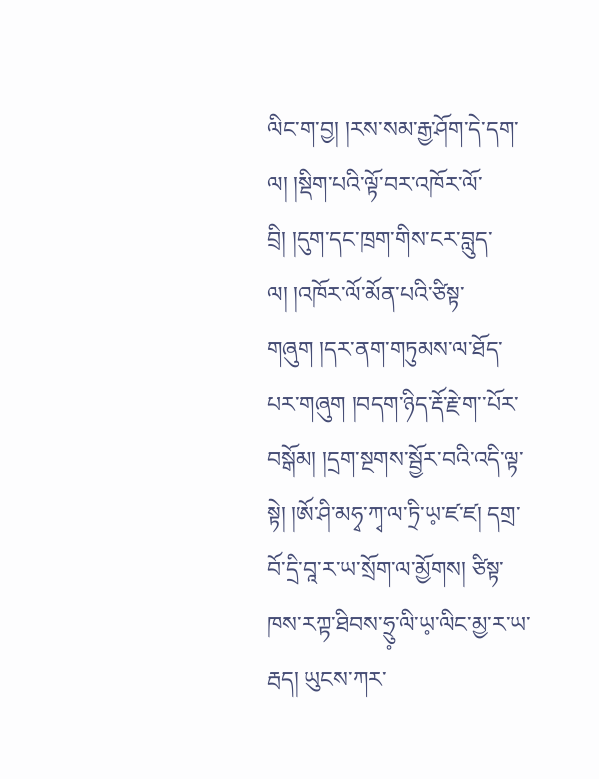ལིང་ག་བྱ། །རས་སམ་རྒྱ་ཤོག་དེ་དག་ལ། །སྡིག་པའི་ལྟོ་བར་འཁོར་ལོ་བྲི། །དུག་དང་ཁྲག་གིས་ངར་བླུད་ལ། །འཁོར་ལོ་མོན་པའི་ཙིསྟ་གཞུག །དར་ནག་གཏུམས་ལ་ཐོད་པར་གཞུག །བདག་ཉིད་རྡོ་རྗེ་ག་་པོར་བསྒོམ། །དྲག་སྔགས་སྦྱོར་བའི་འདི་ལྟ་སྟེ། །ཨོ་ཤི་མཧྭ་ཀྭ་ལ་ཏྲི་ཡ༷་ཛ་ཛ། དགྲ་བོ་དྲི་བཱ་ར་ཡ་སྲོག་ལ་མྱོགས། ཙིསྟ་ཁས་རཀྟ་ཐིབས་ཧྲུ༷་ལི་ཡ༷་ལིང་མྱ་ར་ཡ་རྦད། ཡུངས་ཀར་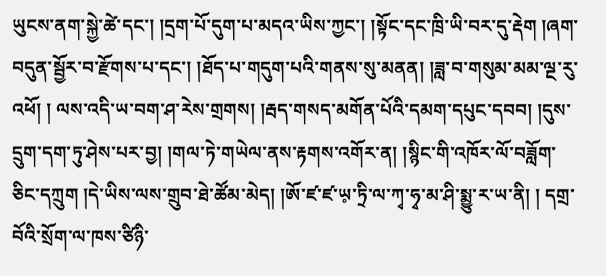ཡུངས་ནག་སྐྱེ་ཚེ་དང་། །དྲག་པོ་དུག་པ་མདའ་ཡིས་ཀྱང་། །སྟོང་དང་ཁྲི་ཡི་བར་དུ་རྡེག །ཞག་བདུན་སྦྱོར་བ་རྫོགས་པ་དང་། །ཐོད་པ་གདུག་པའི་གནས་སུ་མནན། །ཟླ་བ་གསུམ་མམ་ལྔ་རུ་འཕོ། ། ལས་འདི་ཡ་བག་ཤ་རེས་གྲགས། །རྦད་གསད་མགོན་པོའི་དམག་དཔུང་དབབ། །དུས་དྲུག་དག་ཏུ་ཤེས་པར་བྱ། །གལ་ཏེ་གཡེལ་ནས་རྟགས་འགོར་ན། །སྙིང་གི་འཁོར་ལོ་བཟློག་ཅིང་དཀྲུག །དེ་ཡིས་ལས་གྲུབ་ཐེ་ཚོམ་མེད། །ཨོ་ཛ་ཛ་ཡ༷་ཏྲི་ལ་ཀྭ་ཧྭ་མ་ཤི་སྨྱུ་ར་ཡ་ནི། ། དགྲ་བོའི་སྲོག་ལ་ཁས་ཙིཉི་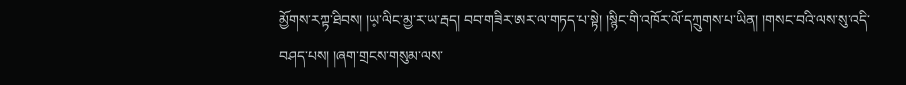མྱོགས་རཀྟ་ཐིབས། །ཡ༷་ལིང་མྱ་ར་ཡ་རྦད། བབ་གཟིར་ཨར་ལ་གཏད་པ་སྟེ། །སྙིང་གི་འཁོར་ལོ་དཀྲུགས་པ་ཡིན། །གསང་བའི་ལས་སུ་འདི་བཤད་པས། །ཞག་གྲངས་གསུམ་ལས་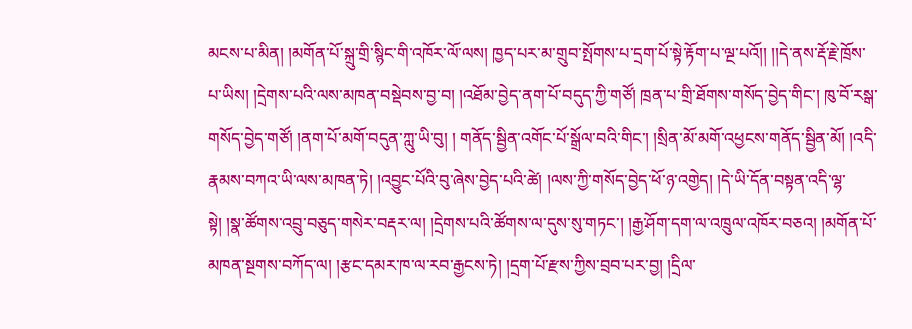མངས་པ་མིན། །མགོན་པོ་སྐྲུ་གྲི་སྙིང་གི་འཁོར་ལོ་ལས། ཁྱད་པར་མ་གྲུབ་སྤོགས་པ་དྲག་པོ་སྟེ་རྟོག་པ་ལྔ་པའོ།། །།དེ་ནས་རྡོ་རྗེ་ཁྲོས་པ་ཡིས། །དྲེགས་པའི་ལས་མཁན་བསྡེབས་བྱ་བ། །འཐོམ་བྱེད་ནག་པོ་བདུད་ཀྱི་གཙོ། ཁྲན་པ་གྲི་ཐོགས་གསོད་བྱེད་གིང་། ཁུ་བོ་རསྒ་གསོད་བྱེད་གཙོ། །ནག་པོ་མགོ་བདུན་ཀླུ་ཡི་བུ། ། གནོད་སྦྱིན་འགོང་པོ་སྒྲོལ་བའི་གིང་། །སྲིན་མོ་མགོ་འཕྱངས་གནོད་སྦྱིན་མོ། །འདི་རྣམས་བཀའ་ཡི་ལས་མཁན་ཏེ། །འབྱུང་པོའི་བུ་ཞེས་བྱེད་པའི་ཚེ། །ལས་ཀྱི་གསོད་བྱེད་ཕོ་ཉ་འགྱེད། །དེ་ཡི་དོན་བསྟན་འདི་ལྷ་སྟེ། །སྣ་ཚོགས་འབྲུ་བཅུད་གསེར་བརྡར་ལ། །དྲེགས་པའི་ཚོགས་ལ་དུས་སུ་གཏང་། །རྒྱ་ཤོག་དག་ལ་འཁྲུལ་འཁོར་བཅའ། །མགོན་པོ་མཁན་སྔགས་བཀོད་ལ། །རྩང་དམར་ཁ་ལ་རབ་རྒྱངས་ཏེ། །དྲག་པོ་རྫས་ཀྱིས་བྲབ་པར་བྱ། །དྲིལ་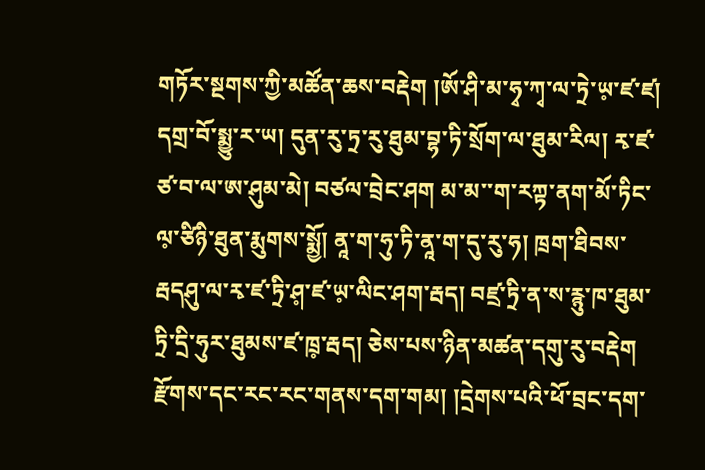གཏོར་སྔགས་ཀྱི་མཚོན་ཆས་བརྡེག །ཨོ་ཤི་མ་ཧྭ་ཀྭ་ལ་ཏྲེ་ཡ༷་ཛ་ཛ། དགྲ་བོ་སྨྱུ་ར་ཡ། དུན་རུ་ཏྲ་རུ་ཐུམ་བྷ་ཏི་སྲོག་ལ་ཐུམ་རིལ། རྭ་ཛ་ཙ་བ་ལ་ཨ་ཤུམ་མེ། བཙལ་བྲེང་ཤག མ་མ་་ག་རཀྟ་ནག་མོ་ཏིང་ལ༷་ཙིཉི་ཐུན་རྨུགས་སྨྱོ། ནཱ་ག་ཧུ་ཏི་ནཱ་ག་དུ་རུ་ཧ། ཁྲག་ཐིབས་རྦདཤུ་ལ་རྭ་ཛ་ཏྲི་ཤ༷་ཛ་ཡ༷་ལིང་ཤག་རྦད། བཛྲ་ཏྲི་ན་ས་རྙུ་ཁ་ཐུམ་ཏྲི་དྲི་ཧུར་ཐུམས་ཛ་ཁྲ༷་རྦད། ཅེས་པས་ཉིན་མཚན་དགུ་རུ་བརྡེག རྫོགས་དང་རང་རང་གནས་དག་གམ། །དྲེགས་པའི་ཕོ་བྲང་དག་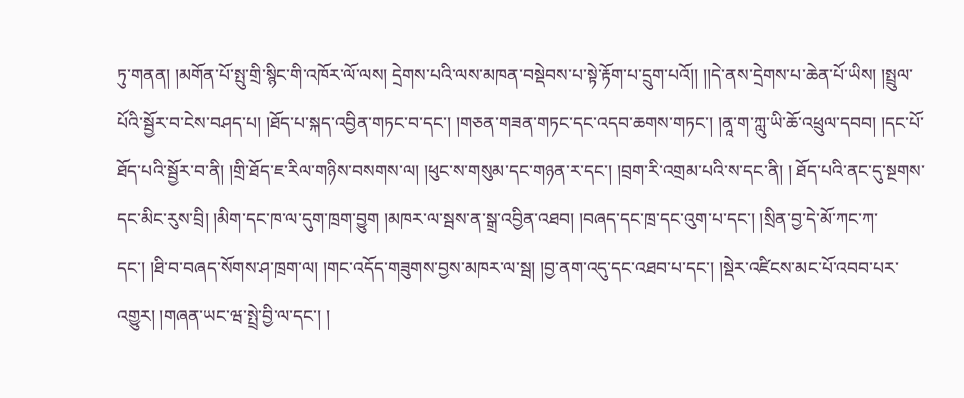ཏུ་གནན། །མགོན་པོ་སྤུ་གྲི་སྙིང་གི་འཁོར་ལོ་ལས། དྲེགས་པའི་ལས་མཁན་བསྡེབས་པ་སྟེ་རྟོག་པ་དྲུག་པའོ།། །།དེ་ནས་དྲེགས་པ་ཆེན་པོ་ཡིས། །སྤྲུལ་པོའི་སྦྱོར་བ་ངེས་བཤད་པ། །ཐོད་པ་སྐད་འབྱིན་གཏང་བ་དང་། །གཅན་གཟན་གཏང་དང་འདབ་ཆགས་གཏང་། །ནཱ་ག་ཀླུ་ཡི་ཆོ་འཕྲུལ་དབབ། །དང་པོ་ཐོད་པའི་སྦྱོར་བ་ནི། །གྲི་ཐོད་ཇ་རིལ་གཉིས་བསགས་ལ། །ཕུང་ས་གསུམ་དང་གཉན་ར་དང་། །བྲག་རི་འགྲམ་པའི་ས་དང་ནི། ། ཐོད་པའི་ནང་དུ་སྔགས་དང་མིང་རུས་བྲི། །མིག་དང་ཁ་ལ་དུག་ཁྲག་བྱུག །མཁར་ལ་སྦས་ན་སྒྲ་འབྱིན་འཐབ། །བཞད་དང་ཁྲ་དང་འུག་པ་དང་། །སྲིན་བྱ་དེ་མོ་ཀང་ཀ་དང་། །ཐི་བ་བཞད་སོགས་ཤ་ཁྲག་ལ། །གང་འདོད་གཟུགས་བྱས་མཁར་ལ་སྦ། །བྱ་ནག་འདུ་དང་འཐབ་པ་དང་། །སྡེར་འཛིངས་མང་པོ་འབབ་པར་འགྱུར། །གཞན་ཡང་ཝ་སྤྲེ་བྱི་ལ་དང་། །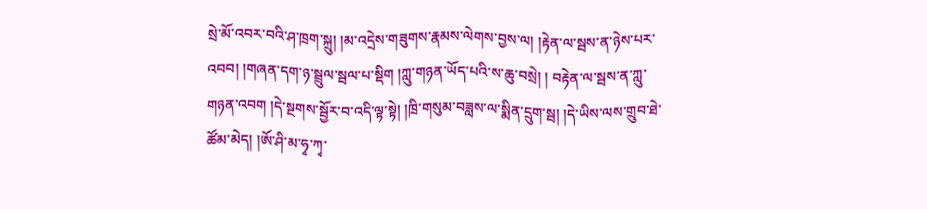སྲེ་མོ་འབར་བའི་ཤ་ཁྲག་སྐྲུ། །མ་འདྲེས་གཟུགས་རྣམས་ལེགས་བྱས་ལ། །རྟེན་ལ་སྦས་ན་ཉེས་པར་འབབ། །གཞན་དག་ཉ་སྦྲུལ་སྦལ་པ་སྡིག །ཀླུ་གཉན་ཡོད་པའི་ས་ཆུ་བསྲེ། ། བརྟེན་ལ་སྦས་ན་ཀླུ་གཉན་འབག །དེ་སྔགས་སྦྱོར་བ་འདི་ལྟ་སྟེ། །ཁྲི་གསུམ་བཟླས་ལ་སྨིན་དྲུག་སྦ། །དེ་ཡིས་ལས་གྲུབ་ཐེ་ཚོམ་མེད། །ཨོ་ཤི་མ་ཧྭ་ཀྭ་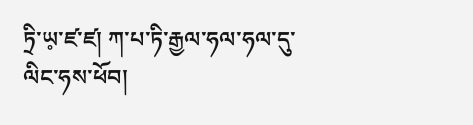ཏྲི་ཡ༷་ཛ་ཛ། ཀ་པ་ཏི་རྒྱལ་ཧལ་ཧལ་དུ་ལིང་ཧས་ཕོབ།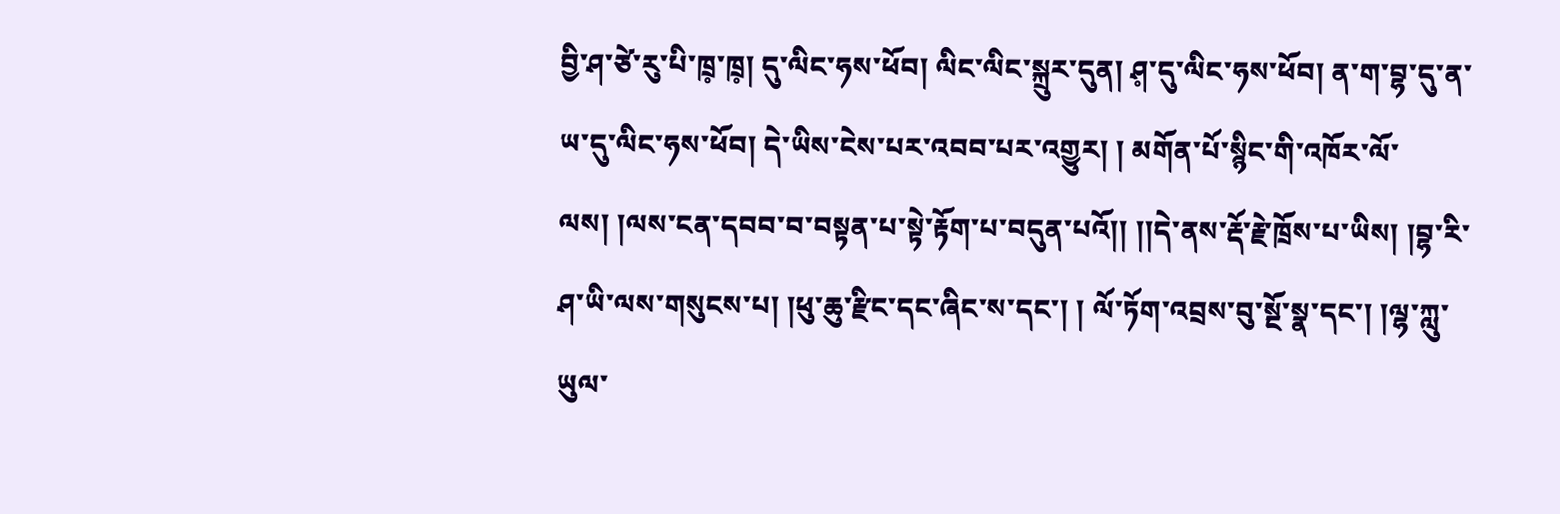བྱི་ཤ་ཙེ་རུ་པི་ཁྲ༷་ཁྲ༷། དུ་ལིང་ཧས་ཕོབ། ལིང་ལིང་སྐྲུར་དུན། ཤ༷་དུ་ལིང་ཧས་ཕོབ། ན་ག་བྷ་དུ་ན་ཡ་དུ་ལིང་ཧས་ཕོབ། དེ་ཡིས་ངེས་པར་འབབ་པར་འགྱུར། ། མགོན་པོ་སྙིང་གི་འཁོར་ལོ་ལས། །ལས་ངན་དབབ་བ་བསྟན་པ་སྟེ་རྟོག་པ་བདུན་པའོ།། །།དེ་ནས་རྡོ་རྗེ་ཁྲོས་པ་ཡིས། །བྷ་རི་ཤ་ཡི་ལས་གསུངས་པ། །ཕུ་ཆུ་རྫིང་དང་ཞིང་ས་དང་། ། ལོ་ཏོག་འབྲས་བུ་སྔོ་སྣ་དང་། །ལྷ་ཀླུ་ཡུལ་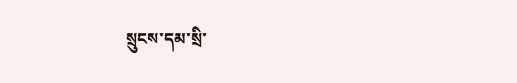སྲུངས་དམ་སྲི་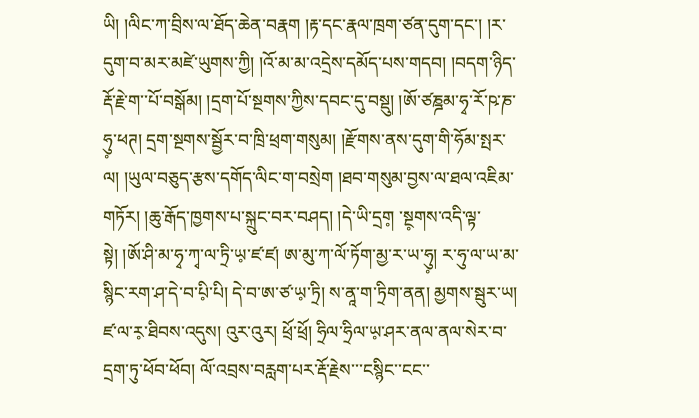ཡི། །ལིང་ཀ་བྲིས་ལ་ཐོད་ཆེན་བརྣག །རྟ་དང་རྣལ་ཁྲག་ཙན་དུག་དང་། །ར་དུག་བ་མར་མཛེ་ཡུགས་ཀྱི། །འོ་མ་མ་འདྲེས་དམོད་པས་གདབ། །བདག་ཉིད་རྡོ་རྗེ་ག་་པོ་བསྒོམ། །དྲག་པོ་སྔགས་ཀྱིས་དབང་དུ་བསྡུ། །ཨོ་ཙཎྜམ་ཧྭ་རོ་ཥ་ཎ་ཧུ༷་ཕཊ། དྲག་སྔགས་སྦྱོར་བ་ཁྲི་ཕྲག་གསུམ། །རྫོགས་ནས་དུག་གི་ཧོམ་སྤར་ལ། །ཡུལ་བཅུད་རྩས་དགོད་ལིང་ག་བསྲེག །ཐབ་གསུམ་བྱས་ལ་ཐལ་འཇིམ་གཏོར། །ཆུ་རྒོད་ཁྱགས་པ་སྐྲུང་བར་བཤད། །དེ་ཡི་དྲག༷ ་སྔ༷གས་འདི་ལྟ་སྟེ། །ཨོ་ཤི་མ་ཧྭ་ཀྭ་ལ་ཏྲི་ཡ༷་ཛ་ཛ། ཨ་མུ་ཀ་ལོ་ཏོག་མྱ་ར་ཡ་ཧུ༷། ར་ཧུ་ལ་ཡ་མ་སྙིང་རག་ཤ་དེ་བ་པི༷་པི། དེ་བ་ཨ་ཙ་ཡ༷་ཏྲི། ས་ནཱ་ག་ཏྲིག་ནན། མྱགས་སྦུར་ཡ། ཛ་ལ་ར༷་ཐིབས་འདུས། འུར་འུར། ཕྲོ་ཕྲོ། ཧྲིལ་ཧྲིལ་ཡ༷་ཤར་ནལ་ནལ་སེར་བ་དྲག་ཏུ་ཕོབ་ཕོབ། ལོ་འབྲས་བརླག་པར་རྡོ་རྗེས་་་ངསྙིང་་ངང་་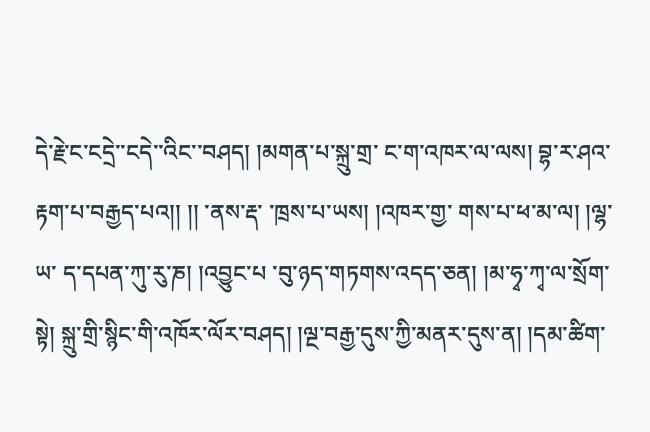དེ་རྗེ་ང་ངདྲེ་་ངདེ་་འིང་་བཤད། །མགན་པ་སྐྲུ་གྲ་ ང་ག་འཁར་ལ་ལས། བྷ་ར་ཤའ་རྟག་པ་བརྒྱད་པའ།། །། ་ནས་རྡ་ ་ཁྲས་པ་ཡས། །འཁར་གྱ་ གས་པ་ཕ་མ་ལ། །ལྷ་ཡ་ ད་དཔན་ཀུ་རུ་ཎ། །འབྱུང་པ ་བུ་ཉད་གཏགས་འདད་ཅན། །མ་ཧྭ་ཀྭ་ལ་སྲོག་སྟེ། སྐྲུ་གྲི་སྙིང་གི་འཁོར་ལོར་བཤད། །ལྔ་བརྒྱ་དུས་ཀྱི་མནར་དུས་ན། །དམ་ཚིག་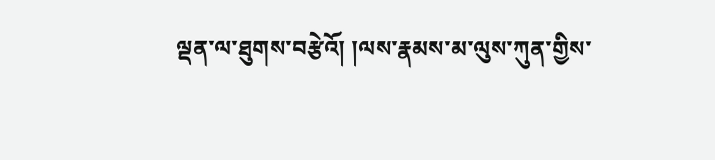ལྡན་ལ་ཐུགས་བརྩེའོ། །ལས་རྣམས་མ་ལུས་ཀུན་གྱིས་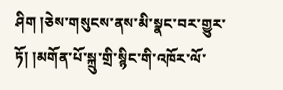ཤིག །ཅེས་གསུངས་ནས་མི་སྣང་བར་གྱུར་ཏོ། །མགོན་པོ་སྐྲུ་གྲི་སྙིང་གི་འཁོར་ལོ་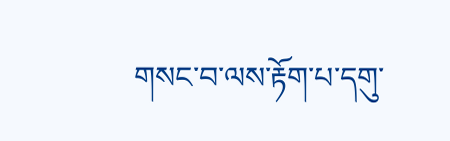གསང་བ་ལས་རྟོག་པ་དགུ་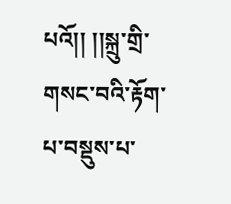པའོ།། །།སྐྲུ་གྲི་གསང་བའི་རྟོག་པ་བསྡུས་པ་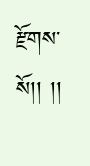རྫོགས་སོ།། །།